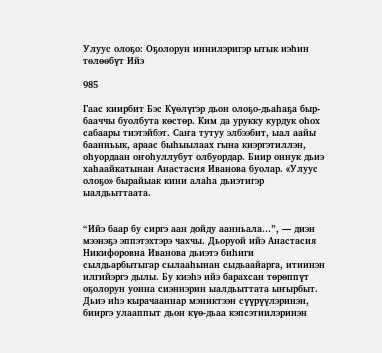Улуус олоҕо: Оҕолорун иннилэригэр ытык иэһин төлөөбүт Ийэ

985

Гаас киирбит Бэс Күөлүгэр дьон олоҕо-дьаһаҕа быр-бааччы буолбута көстөр. Ким да урукку курдук оһох сабаары тиэтэйбэт. Саҥа тутуу элбээбит, ыал аайы баанньык, араас быһыылаах гына киэргэтиллэн, оһуордаан оҥоһуллубут олбуордар. Биир оннук дьиэ хаһаайкатынан Анастасия Иванова буолар. «Улуус олоҕо» бырайыак кини алаһа дьиэтигэр ыалдьыттаата.


“Ийэ баар бу сиргэ аан дойду аанньала…”, — диэн мээнэҕэ эппэтэхтэрэ чахчы. Дьоруой ийэ Анастасия Никифоровна Иванова дьиэтэ биһиги сылдьарбытыгар сылааһынан сыдьаайарга, итиинэн илгийэргэ дылы. Бу киэһэ ийэ барахсан төрөппүт оҕолорун уонна сиэннэрин ыалдьыттата ыҥырбыт. Дьиэ иһэ кырачааннар мэниктээн сүүрүүлэринэн, бииргэ улааппыт дьон күө-дьаа кэпсэтиилэринэн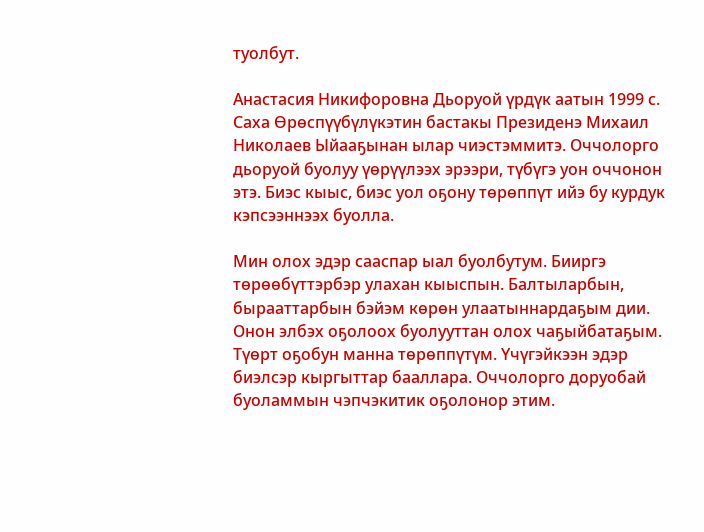туолбут.

Анастасия Никифоровна Дьоруой үрдүк аатын 1999 с. Саха Өрөспүүбүлүкэтин бастакы Президенэ Михаил Николаев Ыйааҕынан ылар чиэстэммитэ. Оччолорго дьоруой буолуу үөрүүлээх эрээри, түбүгэ уон оччонон этэ. Биэс кыыс, биэс уол оҕону төрөппүт ийэ бу курдук кэпсээннээх буолла.

Мин олох эдэр сааспар ыал буолбутум. Бииргэ төрөөбүттэрбэр улахан кыыспын. Балтыларбын, бырааттарбын бэйэм көрөн улаатыннардаҕым дии. Онон элбэх оҕолоох буолууттан олох чаҕыйбатаҕым. Түөрт оҕобун манна төрөппүтүм. Үчүгэйкээн эдэр биэлсэр кыргыттар бааллара. Оччолорго доруобай буоламмын чэпчэкитик оҕолонор этим.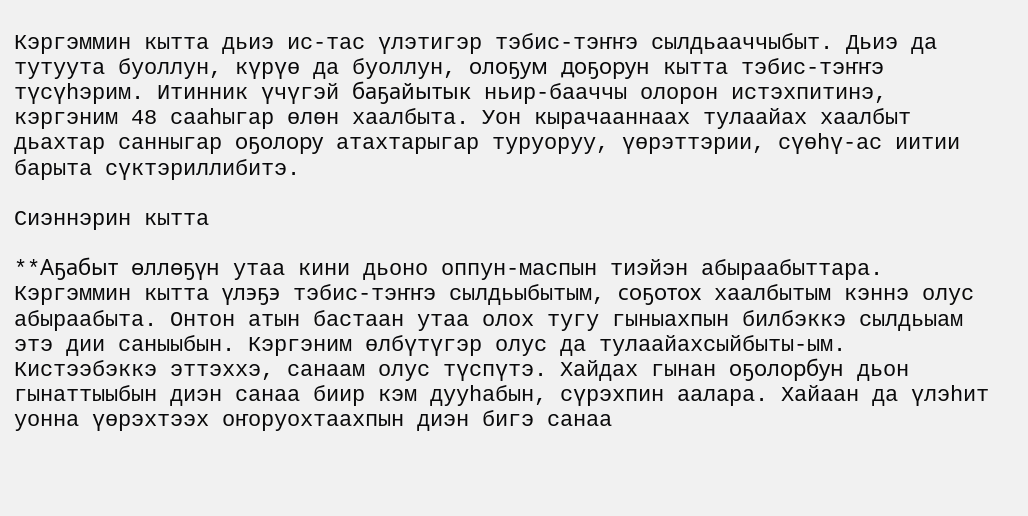Кэргэммин кытта дьиэ ис-тас үлэтигэр тэбис-тэҥҥэ сылдьааччыбыт. Дьиэ да тутуута буоллун, күрүө да буоллун, олоҕум доҕорун кытта тэбис-тэҥҥэ түсүһэрим. Итинник үчүгэй баҕайытык ньир-бааччы олорон истэхпитинэ, кэргэним 48 сааһыгар өлөн хаалбыта. Уон кырачааннаах тулаайах хаалбыт дьахтар санныгар оҕолору атахтарыгар туруоруу, үөрэттэрии, сүөһү-ас иитии барыта сүктэриллибитэ.

Сиэннэрин кытта

**Аҕабыт өллөҕүн утаа кини дьоно оппун-маспын тиэйэн абыраабыттара. Кэргэммин кытта үлэҕэ тэбис-тэҥҥэ сылдьыбытым, соҕотох хаалбытым кэннэ олус абыраабыта. Онтон атын бастаан утаа олох тугу гыныахпын билбэккэ сылдьыам этэ дии саныыбын. Кэргэним өлбүтүгэр олус да тулаайахсыйбыты-ым. Кистээбэккэ эттэххэ, санаам олус түспүтэ. Хайдах гынан оҕолорбун дьон гынаттыыбын диэн санаа биир кэм дууһабын, сүрэхпин аалара. Хайаан да үлэһит уонна үөрэхтээх оҥоруохтаахпын диэн бигэ санаа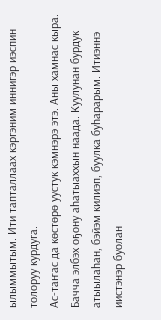ылыммытым. Ити тапталлаах кэргэним иннигэр иэспин толоруу курдуга.
Ас-таҥас да көстөрө уустук кэмнэрэ этэ. Аны хамнас кыра. Бачча элбэх оҕону аһатыаххын наада. Куулунан бурдук атыылаһан, бэйэм килиэп, буулка буһарарым. Итиэннэ иистэнэр буолан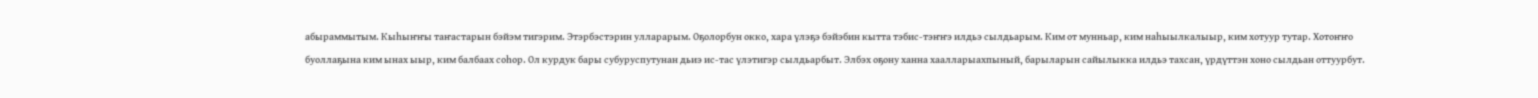абыраммытым. Кыһыҥҥы таҥастарын бэйэм тигэрим. Этэрбэстэрин улларарым. Оҕолорбун окко, хара үлэҕэ бэйэбин кытта тэбис-тэҥҥэ илдьэ сылдьарым. Ким от мунньар, ким наһыылкалыыр, ким хотуур тутар. Хотоҥҥо буоллаҕына ким ынах ыыр, ким балбаах соһор. Ол курдук бары субуруспутунан дьиэ ис-тас үлэтигэр сылдьарбыт. Элбэх оҕону ханна хаалларыахпыный, барыларын сайылыкка илдьэ тахсан, үрдүттэн хоно сылдьан оттуурбут.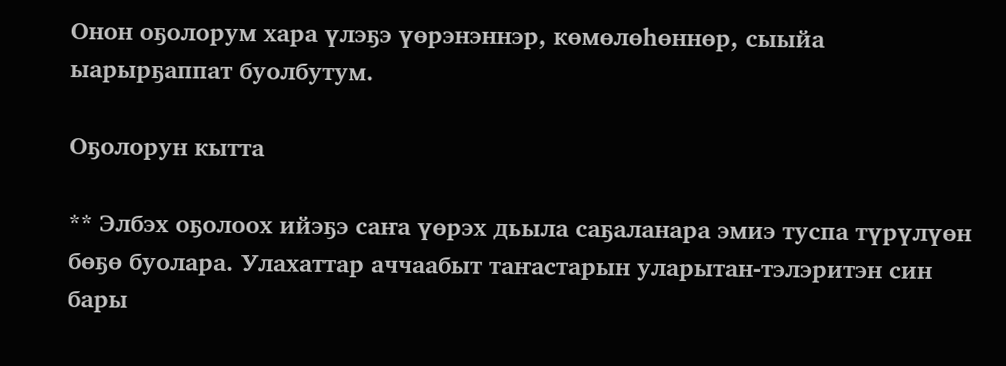Онон оҕолорум хара үлэҕэ үөрэнэннэр, көмөлөһөннөр, сыыйа ыарырҕаппат буолбутум.

Оҕолорун кытта

** Элбэх оҕолоох ийэҕэ саҥа үөрэх дьыла саҕаланара эмиэ туспа түрүлүөн бөҕө буолара. Улахаттар аччаабыт таҥастарын уларытан-тэлэритэн син бары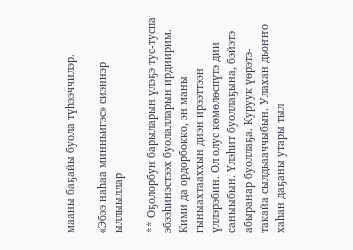мааны баҕайы буола түһээччилэр.

«Эбээ наһаа минньигэс» сиэннэр ыллыыллар

** Оҕолорбун барыларын үлэҕэ тус-туспа эбээһинэстээх буолалларын ирдиирим. Кими да ордорбокко, эн маны гыныахтааххын диэн ирээттээн үллэрэбин. Ол олус көмөлөспүтэ дии саныыбын. Үлэһит буоллаҕына, бэйэтэ абыранар буоллаҕа. Куруук үөрэтэ-такайа сылдьааччыбын. Улахан дьоҥҥо хаһан даҕаны утары тыл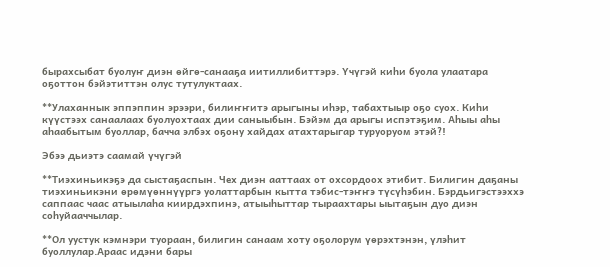бырахсыбат буолуҥ диэн өйгө-санааҕа иитиллибиттэрэ. Үчүгэй киһи буола улаатара оҕоттон бэйэтиттэн олус тутулуктаах.

**Улаханнык эппэппин эрээри, билиҥҥитэ арыгыны иһэр, табахтыыр оҕо суох. Киһи күүстээх санаалаах буолуохтаах дии саныыбын. Бэйэм да арыгы испэтэҕим. Аһыы аһы аһаабытым буоллар, бачча элбэх оҕону хайдах атахтарыгар туруоруом этэй?!

Эбээ дьиэтэ саамай үчүгэй

**Тиэхиньикэҕэ да сыстаҕаспын. Чех диэн ааттаах от охсордоох этибит. Билигин даҕаны тиэхиньикэни өрөмүөннүүргэ уолаттарбын кытта тэбис-тэҥҥэ түсүһэбин. Бэрдьигэстээххэ саппаас чаас атыылаһа киирдэхпинэ, атыыһыттар тыраахтары ыытаҕын дуо диэн соһуйааччылар.

**Ол уустук кэмнэри туораан, билигин санаам хоту оҕолорум үөрэхтэнэн, үлэһит буоллулар.Араас идэни бары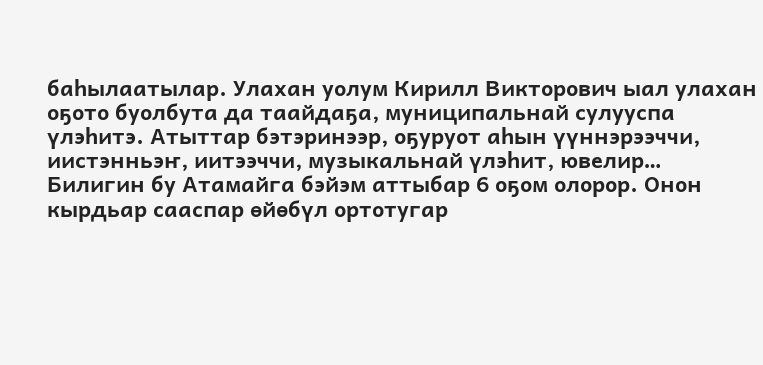баһылаатылар. Улахан уолум Кирилл Викторович ыал улахан оҕото буолбута да таайдаҕа, муниципальнай сулууспа үлэһитэ. Атыттар бэтэринээр, оҕуруот аһын үүннэрээччи, иистэнньэҥ, иитээччи, музыкальнай үлэһит, ювелир… Билигин бу Атамайга бэйэм аттыбар 6 оҕом олорор. Онон кырдьар сааспар өйөбүл ортотугар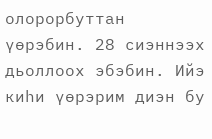олорорбуттан үөрэбин. 28 сиэннээх дьоллоох эбэбин. Ийэ киһи үөрэрим диэн бу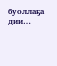буоллаҕа дии…